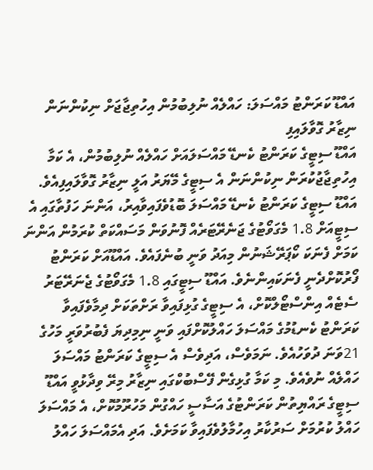އައްޑޫ ކަރަންޓު މައްސަލަ: ހައްލެއް ނުލިބުމުން އިހުތިޖާޖަށް ނިކުންނަން ނިޒާރު ގޮވާލައިފި
އައްޑޫ ސިޓީގެ ކަރަންޓު ކެނޑޭ މައްސަލައަށް ހައްލެއް ނުލިބުމުން، އެ ކަމާ އިހުތިޖާޖުކުރަން ނިކުންނަން އެ ސިޓީގެ މޭޔަރު އަލީ ނިޒާރު ގޮވާލައިފިއެވެ. އައްޑޫ ސިޓީގެ ކަރަންޓު ކެނޑޭ މައްސަލަ ބޮޑުވެފައިވާއިރު، އަންނަ ހަފުތާގައި އެ ސިޓީއަށް 1.8 މެގަވޯޓުގެ ޖަނެރޭޓަރެއް ފޮނުވަން މަސައްކަތް ކުރަމުން އަންނަ ކަމަށް ފެނަކަ ކޯޕަރޭޝަނުން މިއަދު ވަނީ ބުނެފައެވެ. އައްޑޫއަށް ކަރަންޓު ފޯރުކޮށްދެނީ ފެނަކައިންނެވެ. އައްޑޫ ސިޓީގައި 1.8 މެގަވޯޓުގެ ޖެނަރޭޓަރު ސެޓެއް އިންސްޓޯލްކޮށް، އެ ސިޓީގެ ގުޅިފައިވާ ރަށްތަކަށް ދިމާވެފައިވާ ކަރަންޓު ކެނޑުމުގެ މައްސަލަ ހައްލުކޮށްފައި ވަނީ ނިމިދިޔަ ފެބުރުވަރީ މަހުގެ 21ވަނަ ދުވަހުއެވެ. ނަމަވެސް، އަދިވެސް އެ ސިޓީގެ ކަރަންޓު މައްސަލަ ހައްލެއް ނުވެއެވެ. މި ކަމާ ގުޅިގެން ފޭސްބުކްގައި ނިޒާރު މިރޭ ވިދާޅުވީ އައްޑޫ ސިޓީގެ ރައްޔިތުން ކަރަންޓުގެ އަސާސީ ހައްގުން މަހުރޫމުކޮށް، އެ މައްސަލަ ހައްލު ކުރުމަށް ސަރުކާރު އިހުމާލުވެފައިވާ ކަމަށެވެ. އަދި އެމައްސަލަ ހައްލު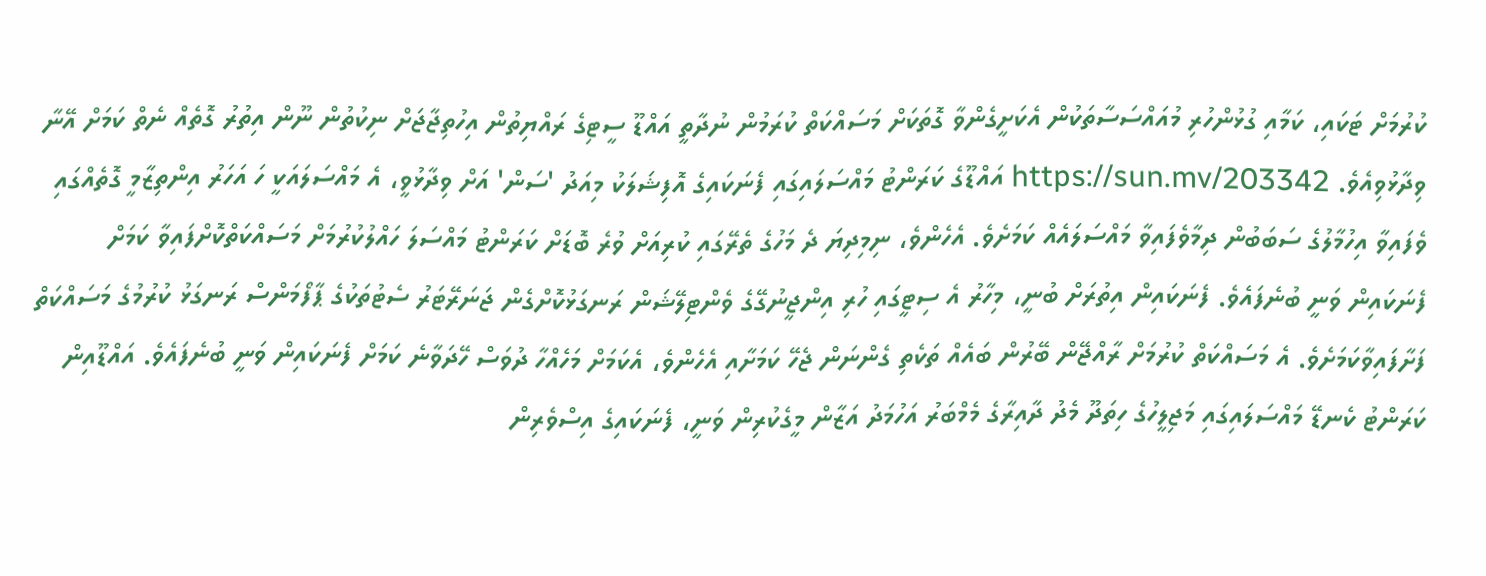ކުރުމަށް ޓަކައި، ކަމާއި ގުޅުންހުރި މުއައްސަސާތަކުން އެކަށީގެންވާ ގޮތަކަށް މަސައްކަތް ކުރަމުން ނުދާތީ އައްޑޫ ސީޓިގެ ރައްޔިތުން އިހުތިޖާޖަށް ނިކުތުން ނޫން އިތުރު ގޮތެއް ނެތް ކަމަށް އޭނާ ވިދާޅުވިއެވެ. https://sun.mv/203342 އައްޑޫގެ ކަރަންޓު މައްސަލައިގައި ފެނަކައިގެ އޮފިޝަލަކު މިއަދު 'ސަން' އަށް ވިދާޅުވީ، އެ މައްސަލައަކީ ހަ އަހަރު އިންތިޒާމީ ގޮތެއްގައި ވެފައިވާ އިހުމާލުގެ ސަބަބުން ދިމާވެފައިވާ މައްސަލައެއް ކަމަށެވެ. އެހެންވެ، ނިމިދިޔަ ދެ މަހުގެ ތެރޭގައި ކުރިއަށް ވުރެ ބޮޑަށް ކަރަންޓު މައްސަލަ ހައްލުކުރުމަށް މަސައްކަތްކޮށްފައިވާ ކަމަށް ފެނަކައިން ވަނީ ބުނެފައެވެ. ފެނަކައިން އިތުރަށް ބުނީ، މިހާރު އެ ސިޓީގައި ހުރި އިންޖީނުގޭގެ ވެންޓިލޭޝަން ރަނގަޅުކޮށްގެން ޖަނަރޭޓަރު ސެޓުތަކުގެ ޕާފޯމަންސް ރަނގަޅު ކުރުމުގެ މަސައްކަތް ފަށާފައިވާކަމަށެވެ. އެ މަސައްކަތް ކުރުމަށް ރާއްޖޭން ބޭރުން ބައެއް ތަކެތި ގެންނަން ޖެހޭ ކަމަށާއި އެހެންވެ، އެކަމަށް މަހެއްހާ ދުވަސް ހޭދަވާނެ ކަމަށް ފެނަކައިން ވަނީ ބުނެފައެވެ. އައްޑޫއިން ކަރަންޓު ކެނޑޭ މައްސަލައިގައި މަޖިލީހުގެ ހިތަދޫ މެދު ދާއިރާގެ މެމްބަރު އަހުމަދު އަޒާން މީގެކުރިން ވަނީ، ފެނަކައިގެ އިސްވެރިން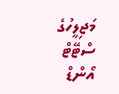މަޖިލީހުގެ ސްޓޭޓް އޯންޑް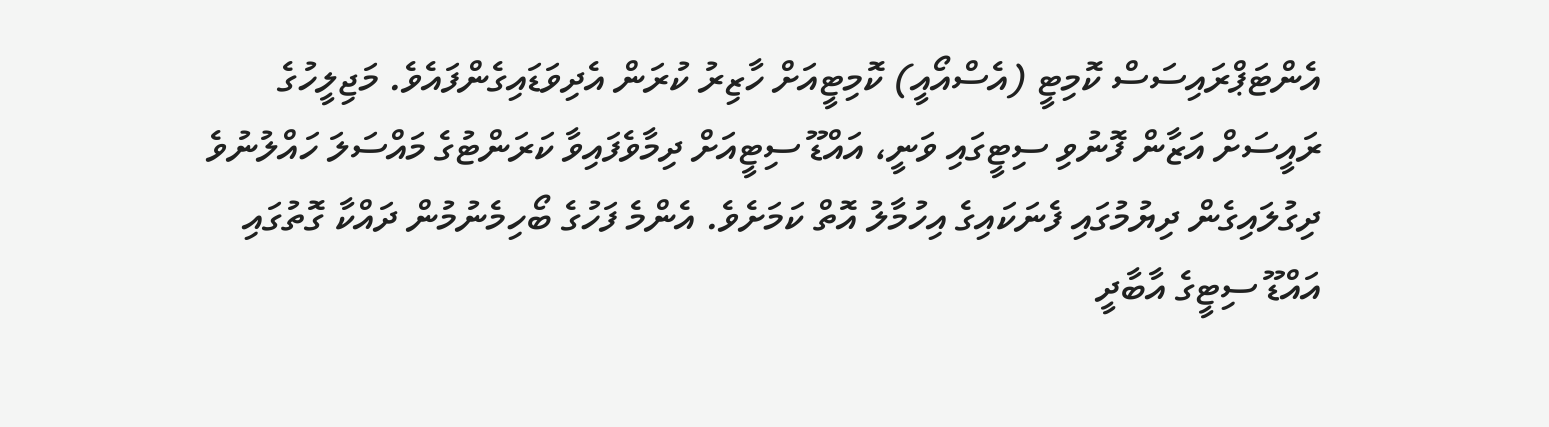އެންޓަޕްރައިސަސް ކޮމިޓީ (އެސްއޯއީ) ކޮމިޓީއަށް ހާޒިރު ކުރަން އެދިވަޑައިގެންފައެވެ. މަޖިލީހުގެ ރައީސަށް އަޒާން ފޮނުވި ސިޓީގައި ވަނީ، އައްޑޫ ސިޓީއަށް ދިމާވެފައިވާ ކަރަންޓުގެ މައްސަލަ ހައްލުނުވެ ދިގުލައިގެން ދިޔުމުގައި ފެނަކައިގެ އިހުމާލު އޮތް ކަމަށެވެ. އެންމެ ފަހުގެ ބޯހިމެނުމުން ދައްކާ ގޮތުގައި އައްޑޫ ސިޓީގެ އާބާދީ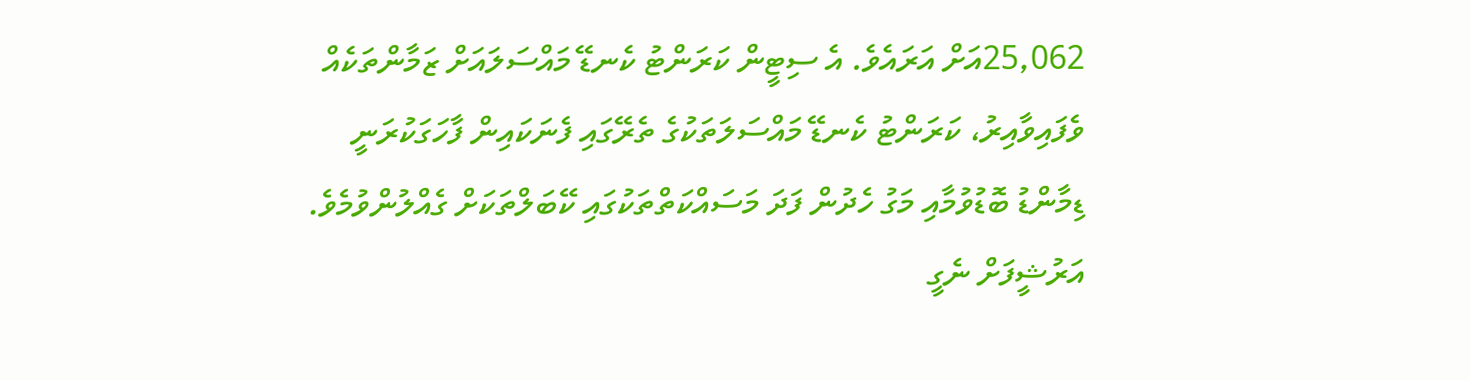25,062އަށް އަރައެވެ. އެ ސިޓީން ކަރަންޓު ކެނޑޭ މައްސަލައަށް ޒަމާންތަކެއް ވެފައިވާއިރު، ކަރަންޓު ކެނޑޭ މައްސަލަތަކުގެ ތެރޭގައި ފެނަކައިން ފާހަގަކުރަނީ ޑިމާންޑު ބޮޑުވުމާއި މަގު ހެދުން ފަދަ މަސައްކަތްތަކުގައި ކޭބަލްތަކަށް ގެއްލުންވުމެވެ.
އަރުޝީފަށް ނެގީ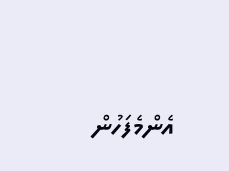އެންމެފަހުން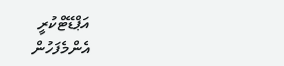އަޕްޑޭޓްކުރީ
އެންމެފަހުން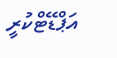އަޕްޑޭޓްކުރީ